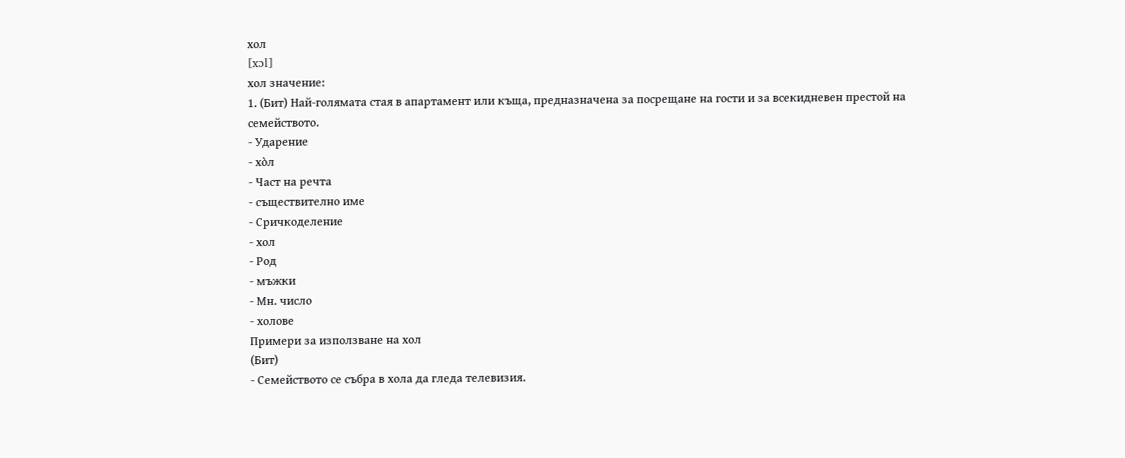хол
[xɔl]
хол значение:
1. (Бит) Най-голямата стая в апартамент или къща, предназначена за посрещане на гости и за всекидневен престой на семейството.
- Ударение
- хо̀л
- Част на речта
- съществително име
- Сричкоделение
- хол
- Род
- мъжки
- Мн. число
- холове
Примери за използване на хол
(Бит)
- Семейството се събра в хола да гледа телевизия.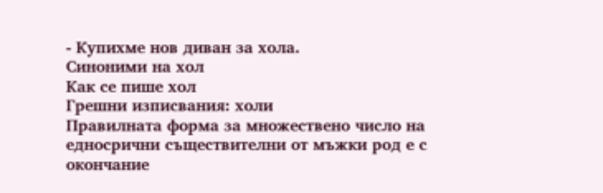- Купихме нов диван за хола.
Синоними на хол
Как се пише хол
Грешни изписвания: холи
Правилната форма за множествено число на едносрични съществителни от мъжки род е с окончание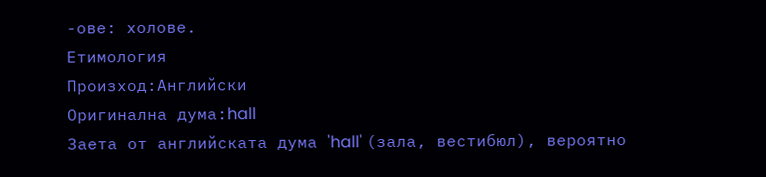-ове: холове.
Етимология
Произход:Английски
Оригинална дума:hall
Заета от английската дума 'hall' (зала, вестибюл), вероятно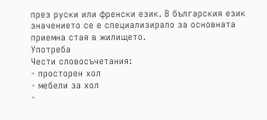през руски или френски език. В българския език значението се е специализирало за основната приемна стая в жилището.
Употреба
Чести словосъчетания:
- просторен хол
- мебели за хол
-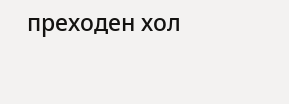преходен хол